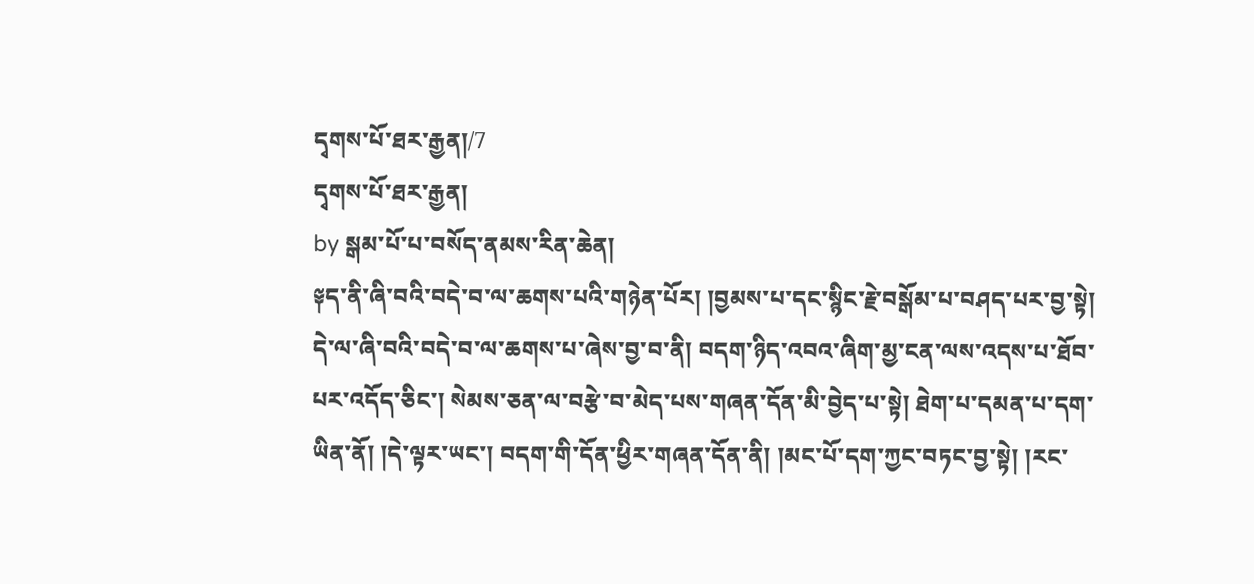དྭགས་པོ་ཐར་རྒྱན།/7
དྭགས་པོ་ཐར་རྒྱན།
by སྒམ་པོ་པ་བསོད་ནམས་རིན་ཆེན།
༈ད་ནི་ཞི་བའི་བདེ་བ་ལ་ཆགས་པའི་གཉེན་པོར། །བྱམས་པ་དང་སྙིང་རྗེ་བསྒོམ་པ་བཤད་པར་བྱ་སྟེ། དེ་ལ་ཞི་བའི་བདེ་བ་ལ་ཆགས་པ་ཞེས་བྱ་བ་ནི། བདག་ཉིད་འབའ་ཞིག་མྱ་ངན་ལས་འདས་པ་ཐོབ་པར་འདོད་ཅིང་། སེམས་ཅན་ལ་བརྩེ་བ་མེད་པས་གཞན་དོན་མི་བྱེད་པ་སྟེ། ཐེག་པ་དམན་པ་དག་ཡིན་ནོ། །དེ་ལྟར་ཡང་། བདག་གི་དོན་ཕྱིར་གཞན་དོན་ནི། །མང་པོ་དག་ཀྱང་བཏང་བྱ་སྟེ། །རང་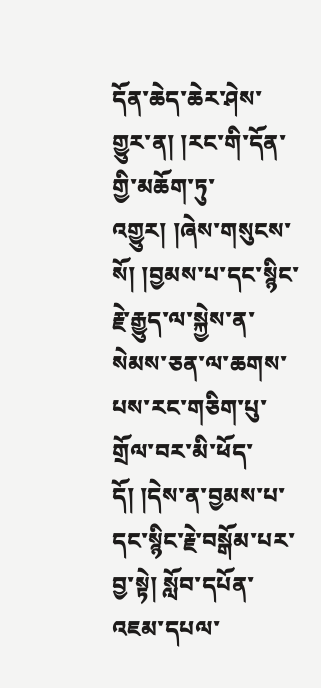དོན་ཆེད་ཆེར་ཤེས་གྱུར་ན། །རང་གི་དོན་གྱི་མཆོག་ཏུ་འགྱུར། །ཞེས་གསུངས་སོ། །བྱམས་པ་དང་སྙིང་རྗེ་རྒྱུད་ལ་སྐྱེས་ན་སེམས་ཅན་ལ་ཆགས་པས་རང་གཅིག་པུ་གྲོལ་བར་མི་ཕོད་དོ། །དེས་ན་བྱམས་པ་དང་སྙིང་རྗེ་བསྒོམ་པར་བྱ་སྟེ། སློབ་དཔོན་འཇམ་དཔལ་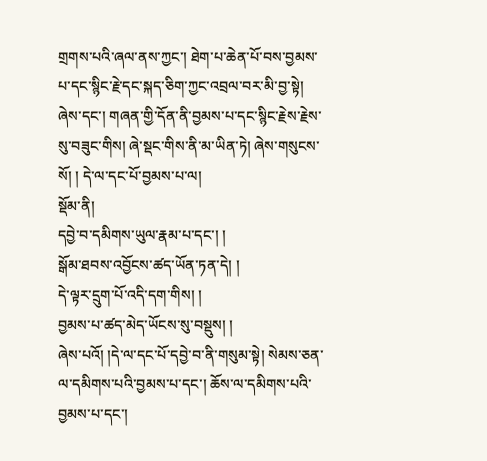གྲགས་པའི་ཞལ་ནས་ཀྱང་། ཐེག་པ་ཆེན་པོ་བས་བྱམས་པ་དང་སྙིང་རྗེ་དང་སྐད་ཅིག་ཀྱང་འབྲལ་བར་མི་བྱ་སྟེ། ཞེས་དང་། གཞན་གྱི་དོན་ནི་བྱམས་པ་དང་སྙིང་རྗེས་རྗེས་སུ་བཟུང་གིས། ཞེ་སྡང་གིས་ནི་མ་ཡིན་ཏེ། ཞེས་གསུངས་སོ། ། དེ་ལ་དང་པོ་བྱམས་པ་ལ།
སྡོམ་ནི།
དབྱེ་བ་དམིགས་ཡུལ་རྣམ་པ་དང་། །
སྒོམ་ཐབས་འབྱོངས་ཚད་ཡོན་ཏན་དེ། །
དེ་ལྟར་དྲུག་པོ་འདི་དག་གིས། །
བྱམས་པ་ཚད་མེད་ཡོངས་སུ་བསྡུས། །
ཞེས་པའོ། །དེ་ལ་དང་པོ་དབྱེ་བ་ནི་གསུམ་སྟེ། སེམས་ཅན་ལ་དམིགས་པའི་བྱམས་པ་དང་། ཆོས་ལ་དམིགས་པའི་བྱམས་པ་དང་།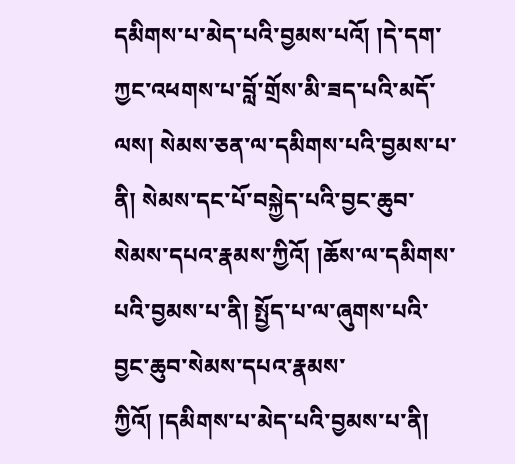དམིགས་པ་མེད་པའི་བྱམས་པའོ། །དེ་དག་ཀྱང་འཕགས་པ་བློ་གྲོས་མི་ཟད་པའི་མདོ་ལས། སེམས་ཅན་ལ་དམིགས་པའི་བྱམས་པ་ནི། སེམས་དང་པོ་བསྐྱེད་པའི་བྱང་ཆུབ་སེམས་དཔའ་རྣམས་ཀྱིའོ། །ཆོས་ལ་དམིགས་པའི་བྱམས་པ་ནི། སྤྱོད་པ་ལ་ཞུགས་པའི་བྱང་ཆུབ་སེམས་དཔའ་རྣམས་ཀྱིའོ། །དམིགས་པ་མེད་པའི་བྱམས་པ་ནི།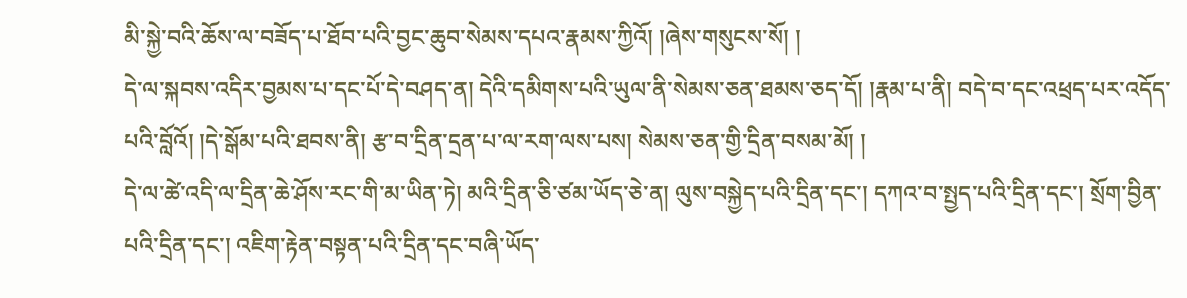མི་སྐྱེ་བའི་ཆོས་ལ་བཟོད་པ་ཐོབ་པའི་བྱང་ཆུབ་སེམས་དཔའ་རྣམས་ཀྱིའོ། །ཞེས་གསུངས་སོ། །
དེ་ལ་སྐབས་འདིར་བྱམས་པ་དང་པོ་དེ་བཤད་ན། དེའི་དམིགས་པའི་ཡུལ་ནི་སེམས་ཅན་ཐམས་ཅད་དོ། །རྣམ་པ་ནི། བདེ་བ་དང་འཕྲད་པར་འདོད་པའི་བློའོ། །དེ་སྒོམ་པའི་ཐབས་ནི། རྩ་བ་དྲིན་དྲན་པ་ལ་རག་ལས་པས། སེམས་ཅན་གྱི་དྲིན་བསམ་མོ། །
དེ་ལ་ཚེ་འདི་ལ་དྲིན་ཆེ་ཤོས་རང་གི་མ་ཡིན་ཏེ། མའི་དྲིན་ཅི་ཙམ་ཡོད་ཅེ་ན། ལུས་བསྐྱེད་པའི་དྲིན་དང་། དཀའ་བ་སྤྱད་པའི་དྲིན་དང་། སྲོག་བྱིན་པའི་དྲིན་དང་། འཇིག་རྟེན་བསྟན་པའི་དྲིན་དང་བཞི་ཡོད་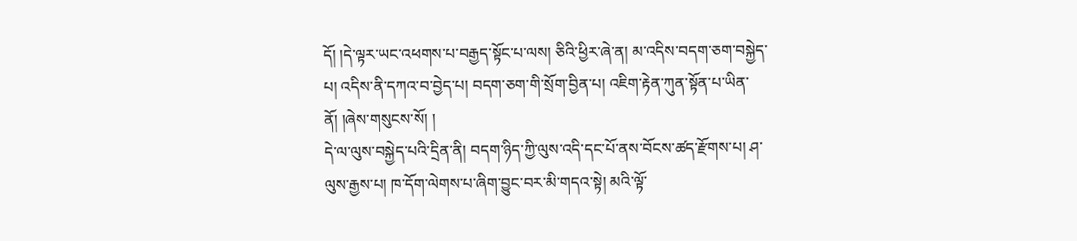དོ། །དེ་ལྟར་ཡང་འཕགས་པ་བརྒྱད་སྟོང་པ་ལས། ཅིའི་ཕྱིར་ཞེ་ན། མ་འདིས་བདག་ཅག་བསྐྱེད་པ། འདིས་ནི་དཀའ་བ་བྱེད་པ། བདག་ཅག་གི་སྲོག་བྱིན་པ། འཇིག་རྟེན་ཀུན་སྟོན་པ་ཡིན་ནོ། །ཞེས་གསུངས་སོ། །
དེ་ལ་ལུས་བསྐྱེད་པའི་དྲིན་ནི། བདག་ཉིད་ཀྱི་ལུས་འདི་དང་པོ་ནས་བོངས་ཚད་རྫོགས་པ། ཤ་ལུས་རྒྱས་པ། ཁ་དོག་ལེགས་པ་ཞིག་བྱུང་བར་མི་གདའ་སྟེ། མའི་ལྟོ་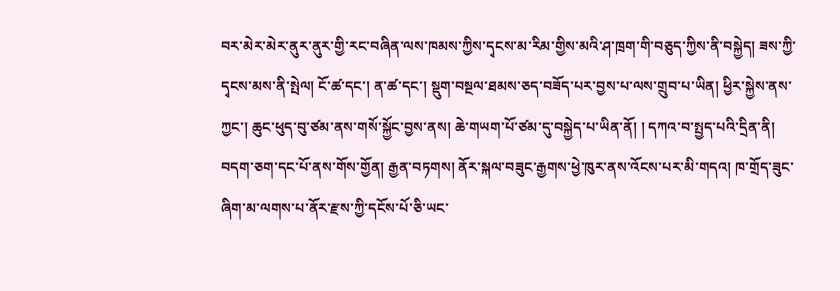བར་མེར་མེར་ནུར་ནུར་གྱི་རང་བཞིན་ལས་ཁམས་ཀྱིས་དྭངས་མ་རིམ་གྱིས་མའི་ཤ་ཁྲག་གི་བཅུད་ཀྱིས་ནི་བསྐྱེད། ཟས་ཀྱི་དྭངས་མས་ནི་སྤེལ། ངོ་ཚ་དང་། ན་ཚ་དང་། སྡུག་བསྔལ་ཐམས་ཅད་བཟོད་པར་བྱས་པ་ལས་གྲུབ་པ་ཡིན། ཕྱིར་སྐྱེས་ནས་ཀྱང་། ཆུང་ཕུད་བུ་ཙམ་ནས་གསོ་སྐྱོང་བྱས་ནས། ཆེ་གཡག་པོ་ཙམ་དུ་བསྐྱེད་པ་ཡིན་ནོ། ། དཀའ་བ་སྤྱད་པའི་དྲིན་ནི། བདག་ཅག་དང་པོ་ནས་གོས་གྱོན། རྒྱན་བཏགས། ནོར་སྐལ་བཟུང་རྒྱགས་ཕྱེ་ཁུར་ནས་འོངས་པར་མི་གདའ། ཁ་གྲོད་ཟུང་ཞིག་མ་ལགས་པ་ནོར་རྫས་ཀྱི་དངོས་པོ་ཅི་ཡང་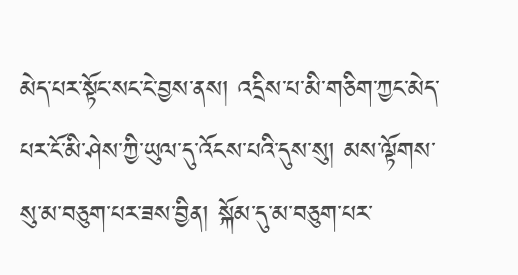མེད་པར་སྟོང་སང་ངེ་བྱས་ནས། འདྲིས་པ་མི་གཅིག་ཀྱང་མེད་པར་ངོ་མི་ཤེས་ཀྱི་ཡུལ་དུ་འོངས་པའི་དུས་སུ། མས་ལྟོགས་སུ་མ་བཅུག་པར་ཟས་བྱིན། སྐོམ་དུ་མ་བཅུག་པར་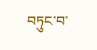བཏུང་བ་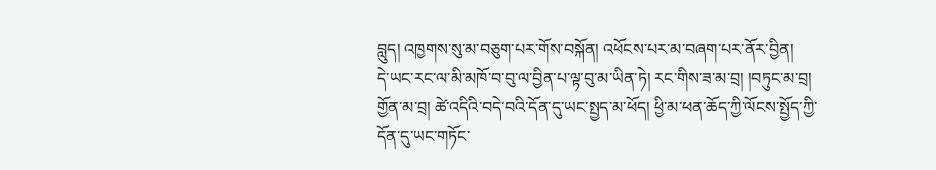བླུད། འཁྱགས་སུ་མ་བཅུག་པར་གོས་བསྐོན། འཕོངས་པར་མ་བཞག་པར་ནོར་བྱིན།
དེ་ཡང་རང་ལ་མི་མཁོ་བ་བུ་ལ་བྱིན་པ་ལྟ་བུ་མ་ཡིན་ཏེ། རང་གིས་ཟ་མ་བྲ། །བཏུང་མ་བྲ། གྱོན་མ་བྲ། ཚེ་འདིའི་བདེ་བའི་དོན་དུ་ཡང་སྤྱད་མ་ཕོད། ཕྱི་མ་ཕན་ཆོད་ཀྱི་ལོངས་སྤྱོད་ཀྱི་དོན་དུ་ཡང་གཏོང་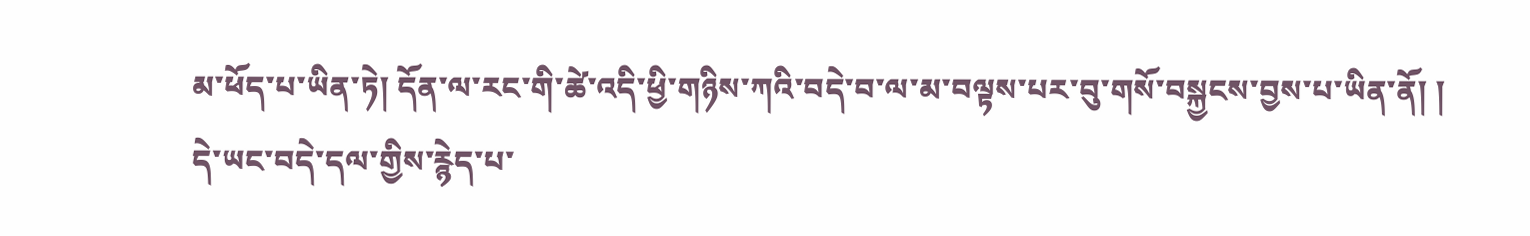མ་ཕོད་པ་ཡིན་ཏེ། དོན་ལ་རང་གི་ཚེ་འདི་ཕྱི་གཉིས་ཀའི་བདེ་བ་ལ་མ་བལྟས་པར་བུ་གསོ་བསྐྱངས་བྱས་པ་ཡིན་ནོ། །
དེ་ཡང་བདེ་དལ་གྱིས་རྙེད་པ་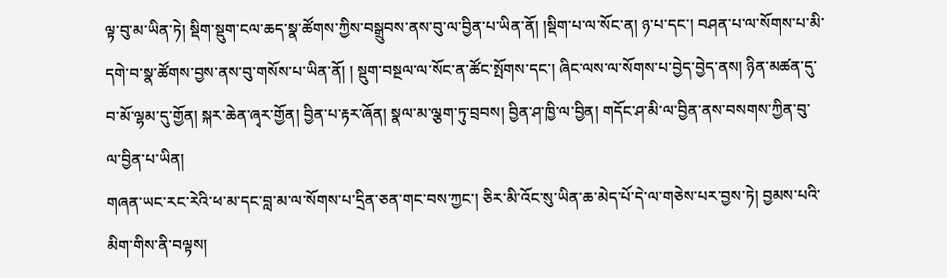ལྟ་བུ་མ་ཡིན་ཏེ། སྡིག་སྡུག་ངལ་ཆད་སྣ་ཚོགས་ཀྱིས་བསྒྲུབས་ནས་བུ་ལ་བྱིན་པ་ཡིན་ནོ། །སྡིག་པ་ལ་སོང་ན། ཉ་པ་དང་། བཤན་པ་ལ་སོགས་པ་མི་དགེ་བ་སྣ་ཚོགས་བྱས་ནས་བུ་གསོས་པ་ཡིན་ནོ། ། སྡུག་བསྔལ་ལ་སོང་ན་ཚོང་སྤོགས་དང་། ཞིང་ལས་ལ་སོགས་པ་བྱེད་བྱེད་ནས། ཉིན་མཚན་དུ་བ་མོ་ལྷམ་དུ་གྱོན། སྐར་ཆེན་ཞྭར་གྱོན། བྱིན་པ་རྟར་ཞོན། སྣལ་མ་ལྕག་ཏུ་བྲབས། བྱིན་ཤ་ཁྱི་ལ་བྱིན། གདོང་ཤ་མི་ལ་བྱིན་ནས་བསགས་ཀྱིན་བུ་ལ་བྱིན་པ་ཡིན།
གཞན་ཡང་རང་རེའི་ཕ་མ་དང་བླ་མ་ལ་སོགས་པ་དྲིན་ཅན་གང་བས་ཀྱང་། ཅིར་མི་འོང་སུ་ཡིན་ཆ་མེད་པོ་དེ་ལ་གཅེས་པར་བྱས་ཏེ། བྱམས་པའི་མིག་གིས་ནི་བལྟས།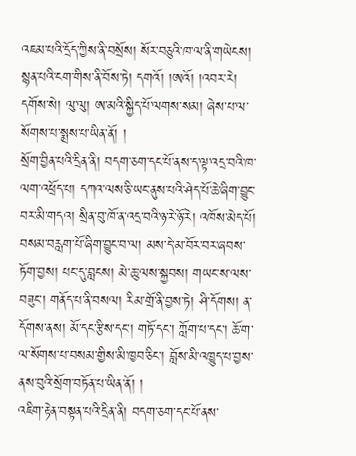འཇམ་པའི་དྲོད་ཀྱིས་ནི་བསྲོས། སོར་བཅུའི་ཁ་ལ་ནི་གཡེངས། སྙན་པའི་ངག་གིས་ནི་བོས་ཏེ། དགའོ། །ཨའོ། །འབར་རེ། དགོས་སེ། ལུ་ལུ། ཨ་མའི་སྐྱིད་པོ་ལགས་སམ། ཞེས་པ་ལ་སོགས་པ་སྨྲས་པ་ཡིན་ནོ། །
སྲོག་བྱིན་པའི་དྲིན་ནི། བདག་ཅག་དང་པོ་ནས་ད་ལྟ་འདྲ་བའི་ཁ་ལག་འཕྲོད་པ། དཀའ་ལས་ཅི་ཡང་ནུས་པའི་ཤེད་པོ་ཆེ་ཞིག་བྱུང་བར་མི་གདའ། སྲིན་བུ་ཁོ་ན་འདྲ་བའི་ཉ་རེ་ཉོ་རེ། འཁོས་མེད་པོ། བསམ་བརླག་པོ་ཞིག་བྱུང་བ་ལ། མས་དེ་མ་བོར་བར་ཞབས་ཏོག་བྱས། པང་དུ་བླངས། མེ་ཆུ་ལས་སྐྱབས། གཡང་ས་ལས་བཟུང་། གནོད་པ་ནི་བསལ། རིམ་གྲོ་ནི་བྱས་ཏེ། ཤི་དོགས། ན་དོགས་ནས། མོ་དང་རྩིས་དང་། གཏོ་དང་། ཀློག་པ་དང་། ཆོ་ག་ལ་སོགས་པ་བསམ་གྱིས་མི་ཁྱབ་ཅིང་། བློས་མི་འཁྱུད་པ་བྱས་ནས་བུའི་སྲོག་བཏོན་པ་ཡིན་ནོ། །
འཇིག་རྟེན་བསྟན་པའི་དྲིན་ནི། བདག་ཅག་དང་པོ་ནས་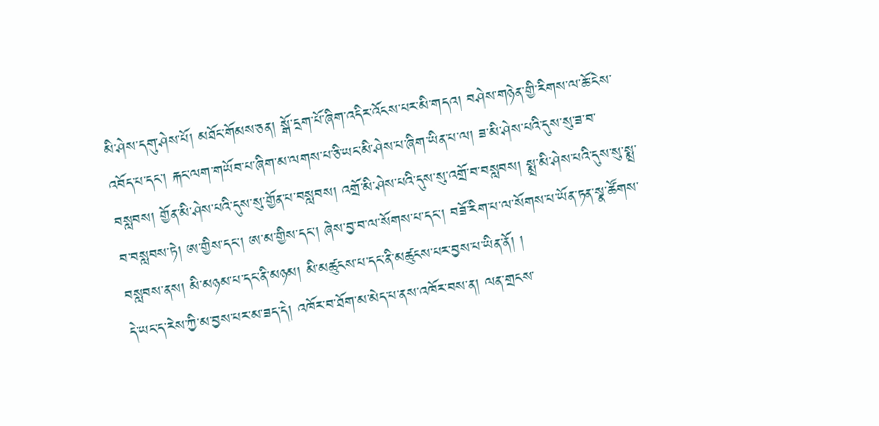མི་ཤེས་དགུ་ཤེས་པོ། མཐོང་གོམས་ཅན། སྒོ་དྲག་པོ་ཞིག་འདིར་འོངས་པར་མི་གདའ། བཤེས་གཉེན་གྱི་རིགས་ལ་ཆོ་ངེས་འབོད་པ་དང་། རྐང་ལག་གཡོབ་པ་ཞིག་མ་ལགས་པ་ཅི་ཡང་མི་ཤེས་པ་ཞིག་ཡིན་པ་ལ། ཟ་མི་ཤེས་པའི་དུས་སུ་ཟ་བ་བསླབས། གྱོན་མི་ཤེས་པའི་དུས་སུ་གྱོན་པ་བསླབས། འགྲོ་མི་ཤེས་པའི་དུས་སུ་འགྲོ་བ་བསླབས། སྨྲ་མི་ཤེས་པའི་དུས་སུ་སྨྲ་བ་བསླབས་ཏེ། ཨ་གྱིས་དང་། ཨ་མ་གྱིས་དང་། ཞེས་བྱ་བ་ལ་སོགས་པ་དང་། བཟོ་རིག་པ་ལ་སོགས་པ་ཡོན་ཏན་སྣ་ཚོགས་བསླབས་ནས། མི་མཉམ་པ་དང་ནི་མཉམ། མི་མཚུངས་པ་དང་ནི་མཚུངས་པར་བྱས་པ་ཡིན་ནོ། །
དེ་ཡང་ད་རེས་ཀྱི་མ་བྱས་པར་མ་ཟད་དེ། འཁོར་བ་ཐོག་མ་མེད་པ་ནས་འཁོར་བས་ན། ལན་གྲངས་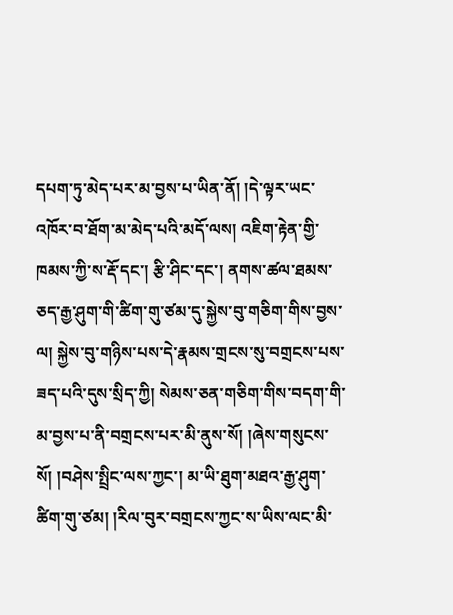དཔག་ཏུ་མེད་པར་མ་བྱས་པ་ཡིན་ནོ། །དེ་ལྟར་ཡང་འཁོར་བ་ཐོག་མ་མེད་པའི་མདོ་ལས། འཇིག་རྟེན་གྱི་ཁམས་ཀྱི་ས་རྡོ་དང་། རྩི་ཤིང་དང་། ནགས་ཚལ་ཐམས་ཅད་རྒྱ་ཤུག་གི་ཚིག་གུ་ཙམ་དུ་སྐྱེས་བུ་གཅིག་གིས་བྱས་ལ། སྐྱེས་བུ་གཉིས་པས་དེ་རྣམས་གྲངས་སུ་བགྲངས་པས་ཟད་པའི་དུས་སྲིད་ཀྱི། སེམས་ཅན་གཅིག་གིས་བདག་གི་མ་བྱས་པ་ནི་བགྲངས་པར་མི་ནུས་སོ། །ཞེས་གསུངས་སོ། །བཤེས་སྤྲིང་ལས་ཀྱང་། མ་ཡི་ཐུག་མཐའ་རྒྱ་ཤུག་ཚིག་གུ་ཙམ། །རིལ་བུར་བགྲངས་ཀྱང་ས་ཡིས་ལང་མི་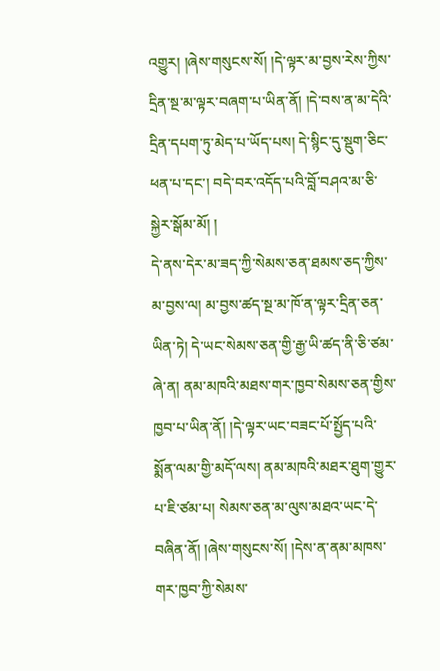འགྱུར། །ཞེས་གསུངས་སོ། །དེ་ལྟར་མ་བྱས་རེས་ཀྱིས་དྲིན་སྔ་མ་ལྟར་བཞག་པ་ཡིན་ནོ། །དེ་བས་ན་མ་དེའི་དྲིན་དཔག་ཏུ་མེད་པ་ཡོད་པས། དེ་སྙིང་དུ་སྡུག་ཅིང་ཕན་པ་དང་། བདེ་བར་འདོད་པའི་བློ་བཤའ་མ་ཅི་སྐྱེར་སྒོམ་མོ། །
དེ་ནས་དེར་མ་ཟད་ཀྱི་སེམས་ཅན་ཐམས་ཅད་ཀྱིས་མ་བྱས་ལ། མ་བྱས་ཚད་སྔ་མ་ཁོ་ན་ལྟར་དྲིན་ཅན་ཡིན་ཏེ། དེ་ཡང་སེམས་ཅན་གྱི་རྒྱ་ཡི་ཚད་ནི་ཅི་ཙམ་ཞེ་ན། ནམ་མཁའི་མཐས་གར་ཁྱབ་སེམས་ཅན་གྱིས་ཁྱབ་པ་ཡིན་ནོ། །དེ་ལྟར་ཡང་བཟང་པོ་སྤྱོད་པའི་སྨོན་ལམ་གྱི་མདོ་ལས། ནམ་མཁའི་མཐར་ཐུག་གྱུར་པ་ཇི་ཙམ་པ། སེམས་ཅན་མ་ལུས་མཐའ་ཡང་དེ་བཞིན་ནོ། །ཞེས་གསུངས་སོ། །དེས་ན་ནམ་མཁས་གར་ཁྱབ་ཀྱི་སེམས་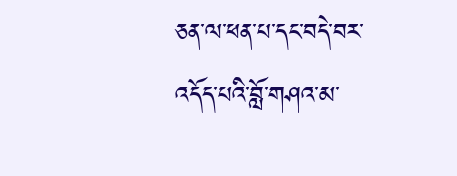ཅན་ལ་ཕན་པ་དང་བདེ་བར་འདོད་པའི་བློ་གཤའ་མ་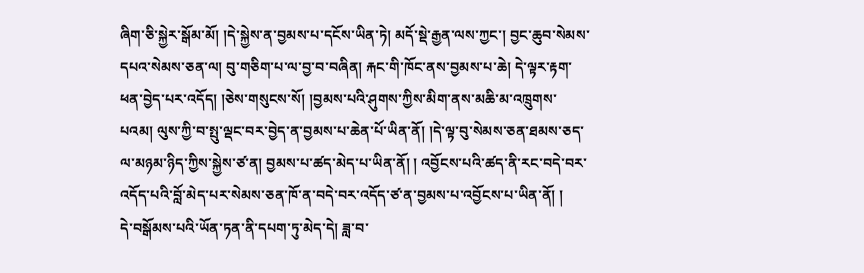ཞིག་ཅི་སྐྱེར་སྒོམ་མོ། །དེ་སྐྱེས་ན་བྱམས་པ་དངོས་ཡིན་ཏེ། མདོ་སྡེ་རྒྱན་ལས་ཀྱང་། བྱང་ཆུབ་སེམས་དཔའ་སེམས་ཅན་ལ། བུ་གཅིག་པ་ལ་བྱ་བ་བཞིན། རྐང་གི་ཁོང་ནས་བྱམས་པ་ཆེ། དེ་ལྟར་རྟག་ཕན་བྱེད་པར་འདོད། །ཅེས་གསུངས་སོ། །བྱམས་པའི་ཤུགས་ཀྱིས་མིག་ནས་མཆི་མ་འཁྲུགས་པའམ། ལུས་ཀྱི་བ་སྤུ་ལྡང་བར་བྱེད་ན་བྱམས་པ་ཆེན་པོ་ཡིན་ནོ། །དེ་ལྟ་བུ་སེམས་ཅན་ཐམས་ཅད་ལ་མཉམ་ཉིད་ཀྱིས་སྐྱེས་ཙ་ན། བྱམས་པ་ཚད་མེད་པ་ཡིན་ནོ། ། འབྱོངས་པའི་ཚད་ནི་རང་བདེ་བར་འདོད་པའི་བློ་མེད་པར་སེམས་ཅན་ཁོ་ན་བདེ་བར་འདོད་ཙ་ན་བྱམས་པ་འབྱོངས་པ་ཡིན་ནོ། །
དེ་བསྒོམས་པའི་ཡོན་ཏན་ནི་དཔག་ཏུ་མེད་དེ། ཟླ་བ་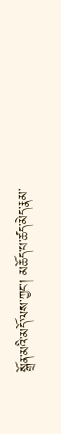སྒྲོན་མའི་མདོ་ལས་ཀྱང་། མཆོད་པ་ཚད་མེད་རྣམ་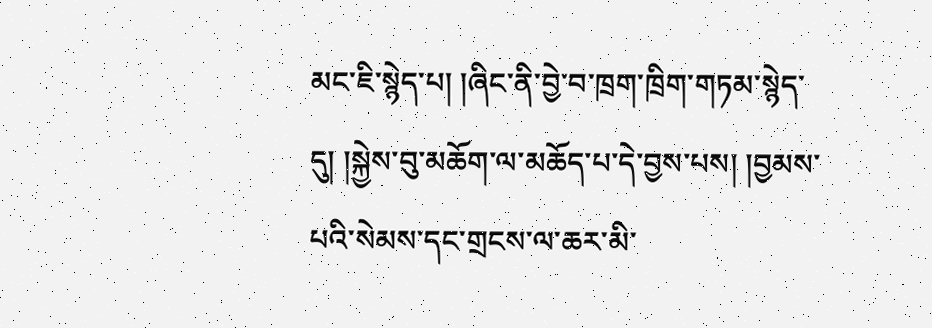མང་ཇི་སྙེད་པ། །ཞིང་ནི་བྱེ་བ་ཁྲག་ཁྲིག་གཏམ་སྙེད་དུ། །སྐྱེས་བུ་མཆོག་ལ་མཆོད་པ་དེ་བྱས་པས། །བྱམས་པའི་སེམས་དང་གྲངས་ལ་ཆར་མི་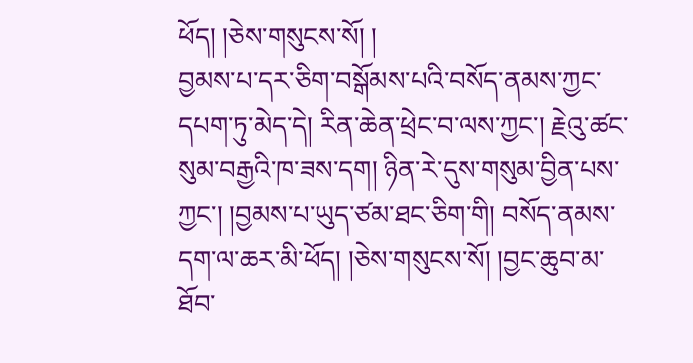ཕོད། །ཅེས་གསུངས་སོ། །
བྱམས་པ་དར་ཅིག་བསྒོམས་པའི་བསོད་ནམས་ཀྱང་དཔག་ཏུ་མེད་དེ། རིན་ཆེན་ཕྲེང་བ་ལས་ཀྱང་། རྗེའུ་ཚང་སུམ་བརྒྱའི་ཁ་ཟས་དག། ཉིན་རེ་དུས་གསུམ་བྱིན་པས་ཀྱང་། །བྱམས་པ་ཡུད་ཙམ་ཐང་ཅིག་གི། བསོད་ནམས་དག་ལ་ཆར་མི་ཕོད། །ཅེས་གསུངས་སོ། །བྱང་ཆུབ་མ་ཐོབ་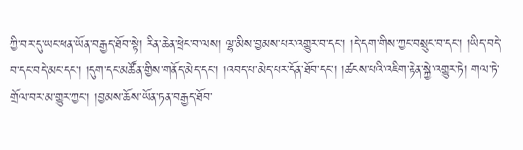ཀྱི་བར་དུ་ཡང་ཕན་ཡོན་བརྒྱད་ཐོབ་སྟེ། རིན་ཆེན་ཕྲེང་བ་ལས། ལྷ་མིས་བྱམས་པར་འགྱུར་བ་དང་། །དེ་དག་གིས་ཀྱང་བསྲུང་བ་དང་། །ཡིད་བདེ་བ་དང་བདེ་མང་དང་། །དུག་དང་མཚོན་གྱིས་གནོད་མེད་དང་། །འབད་པ་མེད་པར་དོན་ཐོབ་དང་། །ཚངས་པའི་འཇིག་རྟེན་སྐྱེ་འགྱུར་ཏེ། གལ་ཏེ་གྲོལ་བར་མ་གྱུར་ཀྱང་། །བྱམས་ཆོས་ཡོན་ཏན་བརྒྱད་ཐོབ་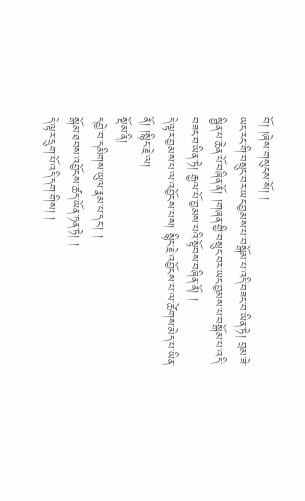བོ། །ཞེས་གསུངས་སོ། །
ཡང་རང་གི་བསྲུང་བར་ཡང་བྱམས་པ་བསྒོམ་པ་འདི་བཟང་བ་ཡིན་ཏེ། བྲམ་ཟེ་སྦྱིན་པ་ཆེན་པོ་བཞིན་ནོ། །གཞན་གྱི་བསྲུང་བར་ཡང་བྱམས་པ་བསྒོམ་པ་འདི་བཟང་བ་ཡིན་ཏེ། རྒྱལ་པོ་བྱམས་པའི་སྟོབས་བཞིན་ནོ། །
དེ་ལྟར་བྱམས་པ་ལ་འབྱོངས་པས། སྙིང་རྗེ་འབྱོངས་པ་ལ་ཚེགས་མེད་པ་ཡིན་ནོ། །སྙིང་རྗེ་ལ།
སྡོམ་ནི།
དབྱེ་བ་དམིགས་ཡུལ་རྣམ་པ་དང་། །
སྒོམ་ཐབས་འབྱོངས་ཚད་ཡོན་ཏན་ཏེ། །
དེ་ལྟར་དྲུག་པོ་འདི་དག་གིས། །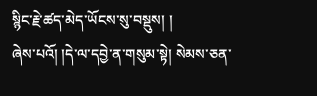སྙིང་རྗེ་ཚད་མེད་ཡོངས་སུ་བསྡུས། །
ཞེས་པའོ། །དེ་ལ་དབྱེ་ན་གསུམ་སྟེ། སེམས་ཅན་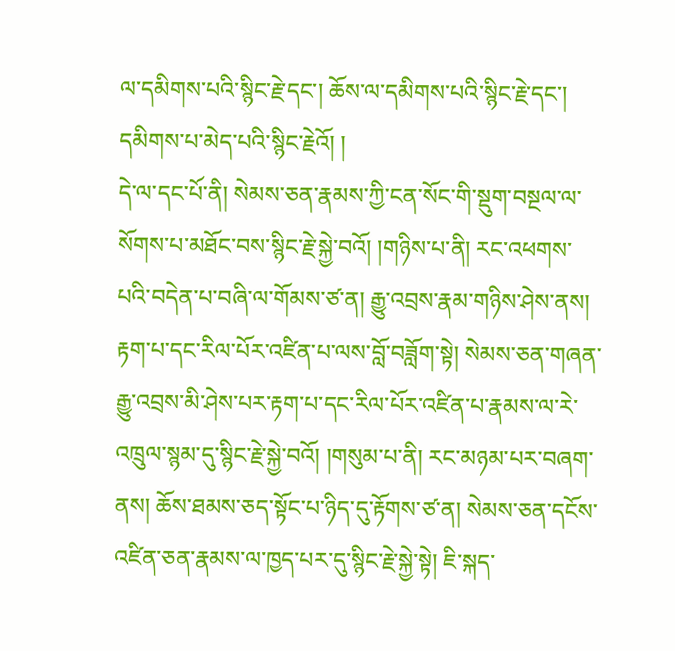ལ་དམིགས་པའི་སྙིང་རྗེ་དང་། ཆོས་ལ་དམིགས་པའི་སྙིང་རྗེ་དང་། དམིགས་པ་མེད་པའི་སྙིང་རྗེའོ། །
དེ་ལ་དང་པོ་ནི། སེམས་ཅན་རྣམས་ཀྱི་ངན་སོང་གི་སྡུག་བསྔལ་ལ་སོགས་པ་མཐོང་བས་སྙིང་རྗེ་སྐྱེ་བའོ། །གཉིས་པ་ནི། རང་འཕགས་པའི་བདེན་པ་བཞི་ལ་གོམས་ཙ་ན། རྒྱུ་འབྲས་རྣམ་གཉིས་ཤེས་ནས། རྟག་པ་དང་རིལ་པོར་འཛིན་པ་ལས་བློ་བཟློག་སྟེ། སེམས་ཅན་གཞན་རྒྱུ་འབྲས་མི་ཤེས་པར་རྟག་པ་དང་རིལ་པོར་འཛིན་པ་རྣམས་ལ་རེ་འཁྲུལ་སྙམ་དུ་སྙིང་རྗེ་སྐྱེ་བའོ། །གསུམ་པ་ནི། རང་མཉམ་པར་བཞག་ནས། ཆོས་ཐམས་ཅད་སྟོང་པ་ཉིད་དུ་རྟོགས་ཙ་ན། སེམས་ཅན་དངོས་འཛིན་ཅན་རྣམས་ལ་ཁྱད་པར་དུ་སྙིང་རྗེ་སྐྱེ་སྟེ། ཇི་སྐད་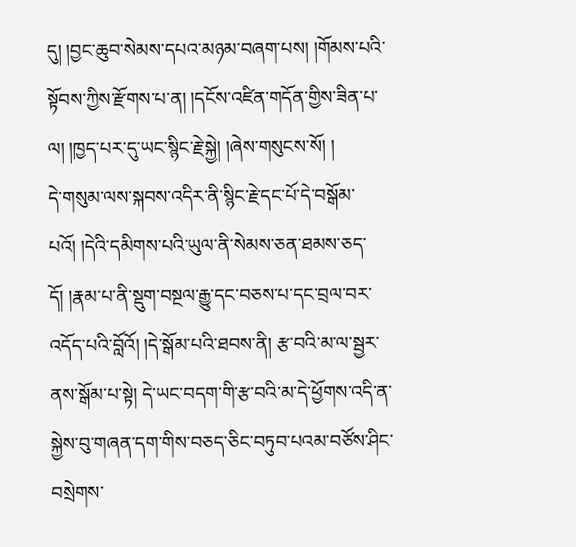དུ། །བྱང་ཆུབ་སེམས་དཔའ་མཉམ་བཞག་པས། །གོམས་པའི་སྟོབས་ཀྱིས་རྫོགས་པ་ན། །དངོས་འཛིན་གདོན་གྱིས་ཟིན་པ་ལ། །ཁྱད་པར་དུ་ཡང་སྙིང་རྗེ་སྐྱེ། །ཞེས་གསུངས་སོ། །
དེ་གསུམ་ལས་སྐབས་འདིར་ནི་སྙིང་རྗེ་དང་པོ་དེ་བསྒོམ་པའོ། །དེའི་དམིགས་པའི་ཡུལ་ནི་སེམས་ཅན་ཐམས་ཅད་དོ། །རྣམ་པ་ནི་སྡུག་བསྔལ་རྒྱུ་དང་བཅས་པ་དང་བྲལ་བར་འདོད་པའི་བློའོ། །དེ་སྒོམ་པའི་ཐབས་ནི། རྩ་བའི་མ་ལ་སྦྱར་ནས་སྒོམ་པ་སྟེ། དེ་ཡང་བདག་གི་རྩ་བའི་མ་དེ་ཕྱོགས་འདི་ན་སྐྱེས་བུ་གཞན་དག་གིས་བཅད་ཅིང་བཏུབ་པའམ་བཙོས་ཤིང་བསྲེགས་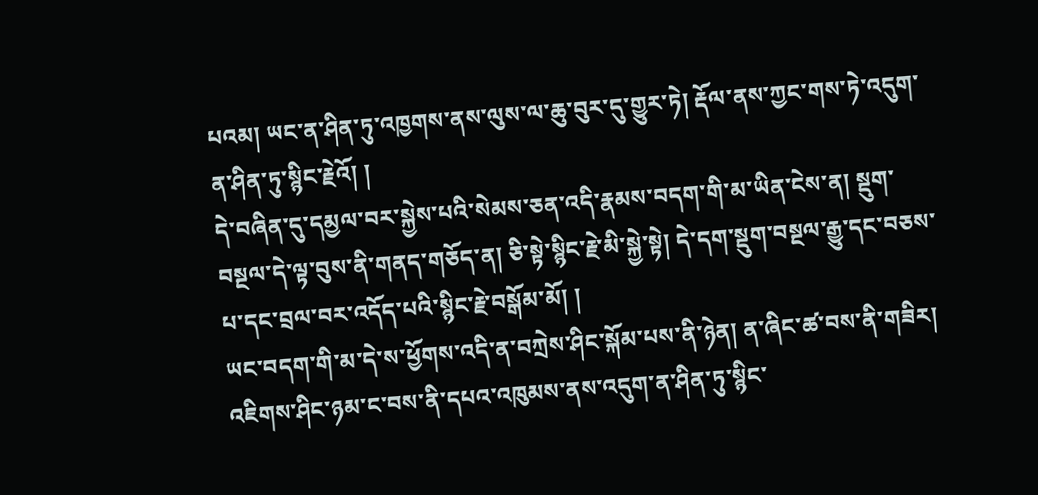པའམ། ཡང་ན་ཤིན་ཏུ་འཁྱགས་ནས་ལུས་ལ་ཆུ་བུར་དུ་གྱུར་ཏེ། རྡོལ་ནས་ཀྱང་གས་ཏེ་འདུག་ན་ཤིན་ཏུ་སྙིང་རྗེའོ། །
དེ་བཞིན་དུ་དམྱལ་བར་སྐྱེས་པའི་སེམས་ཅན་འདི་རྣམས་བདག་གི་མ་ཡིན་ངེས་ན། སྡུག་བསྔལ་དེ་ལྟ་བུས་ནི་གནད་གཅོད་ན། ཅི་སྟེ་སྙིང་རྗེ་མི་སྐྱེ་སྟེ། དེ་དག་སྡུག་བསྔལ་རྒྱུ་དང་བཅས་པ་དང་བྲལ་བར་འདོད་པའི་སྙིང་རྗེ་བསྒོམ་མོ། །
ཡང་བདག་གི་མ་དེ་ས་ཕྱོགས་འདི་ན་བཀྲེས་ཤིང་སྐོམ་པས་ནི་ཉེན། ན་ཞིང་ཚ་བས་ནི་གཟིར། འཇིགས་ཤིང་ཉམ་ང་བས་ནི་དཔའ་འཁུམས་ནས་འདུག་ན་ཤིན་ཏུ་སྙིང་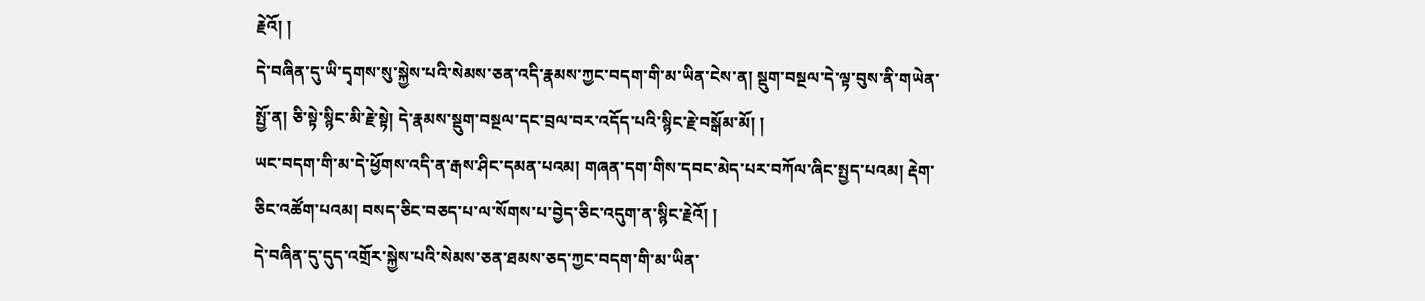རྗེའོ། །
དེ་བཞིན་དུ་ཡི་དྭགས་སུ་སྐྱེས་པའི་སེམས་ཅན་འདི་རྣམས་ཀྱང་བདག་གི་མ་ཡིན་ངེས་ན། སྡུག་བསྔལ་དེ་ལྟ་བུས་ནི་གཡེན་སྤྱོ་ན། ཅི་སྟེ་སྙིང་མི་རྗེ་སྟེ། དེ་རྣམས་སྡུག་བསྔལ་དང་བྲལ་བར་འདོད་པའི་སྙིང་རྗེ་བསྒོམ་མོ། །
ཡང་བདག་གི་མ་དེ་ཕྱོགས་འདི་ན་རྒས་ཤིང་དམན་པའམ། གཞན་དག་གིས་དབང་མེད་པར་བཀོལ་ཞིང་སྤྱད་པའམ། རྡེག་ཅིང་འཚོག་པའམ། བསད་ཅིང་བཅད་པ་ལ་སོགས་པ་བྱེད་ཅིང་འདུག་ན་སྙིང་རྗེའོ། །
དེ་བཞིན་དུ་དུད་འགྲོར་སྐྱེས་པའི་སེམས་ཅན་ཐམས་ཅད་ཀྱང་བདག་གི་མ་ཡིན་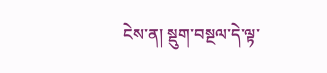ངེས་ན། སྡུག་བསྔལ་དེ་ལྟ་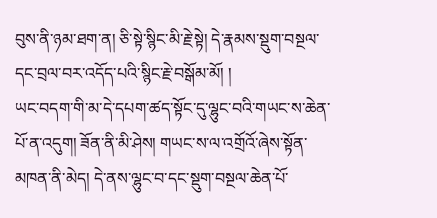བུས་ནི་ཉམ་ཐག་ན། ཅི་སྟེ་སྙིང་མི་རྗེ་སྟེ། དེ་རྣམས་སྡུག་བསྔལ་དང་བྲལ་བར་འདོད་པའི་སྙིང་རྗེ་བསྒོམ་མོ། །
ཡང་བདག་གི་མ་དེ་དཔག་ཚད་སྟོང་དུ་ལྷུང་བའི་གཡང་ས་ཆེན་པོ་ན་འདུག། ཟོན་ནི་མི་ཤེས། གཡང་ས་ལ་འགྲོའོ་ཞེས་སྟོན་མཁན་ནི་མེད། དེ་ནས་ལྷུང་བ་དང་སྡུག་བསྔལ་ཆེན་པོ་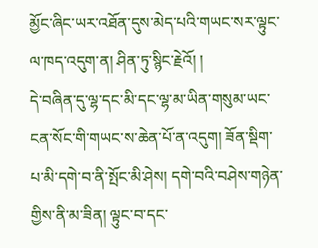མྱོང་ཞིང་ཡར་འཐོན་དུས་མེད་པའི་གཡང་སར་ལྟུང་ལ་ཁད་འདུག་ན། ཤིན་ཏུ་སྙིང་རྗེའོ། །
དེ་བཞིན་དུ་ལྷ་དང་མི་དང་ལྷ་མ་ཡིན་གསུམ་ཡང་ངན་སོང་གི་གཡང་ས་ཆེན་པོ་ན་འདུག། ཟོན་སྡིག་པ་མི་དགེ་བ་ནི་སྤོང་མི་ཤེས། དགེ་བའི་བཤེས་གཉེན་གྱིས་ནི་མ་ཟིན། ལྟུང་བ་དང་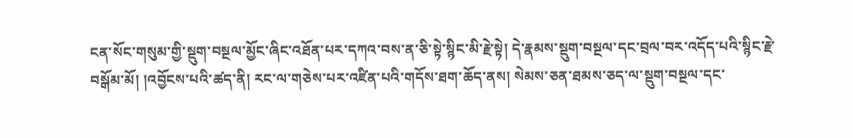ངན་སོང་གསུམ་གྱི་སྡུག་བསྔལ་མྱོང་ཞིང་འཐོན་པར་དཀའ་བས་ན་ཅི་སྟེ་སྙིང་མི་རྗེ་སྟེ། དེ་རྣམས་སྡུག་བསྔལ་དང་བྲལ་བར་འདོད་པའི་སྙིང་རྗེ་བསྒོམ་མོ། །འབྱོངས་པའི་ཚད་ནི། རང་ལ་གཅེས་པར་འཛིན་པའི་གདོས་ཐག་ཆོད་ནས། སེམས་ཅན་ཐམས་ཅད་ལ་སྡུག་བསྔལ་དང་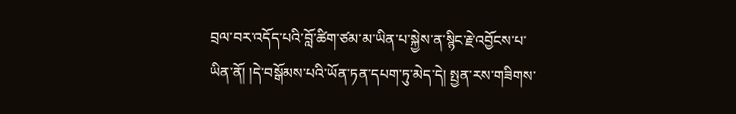བྲལ་བར་འདོད་པའི་བློ་ཚིག་ཙམ་མ་ཡིན་པ་སྐྱེས་ན་སྙིང་རྗེ་འབྱོངས་པ་ཡིན་ནོ། །དེ་བསྒོམས་པའི་ཡོན་ཏན་དཔག་ཏུ་མེད་དེ། སྤྱན་རས་གཟིགས་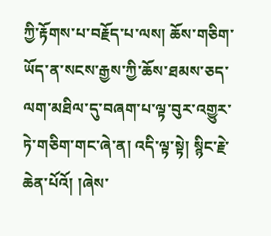ཀྱི་རྟོགས་པ་བརྗོད་པ་ལས། ཆོས་གཅིག་ཡོད་ན་སངས་རྒྱས་ཀྱི་ཆོས་ཐམས་ཅད་ལག་མཐིལ་དུ་བཞག་པ་ལྟ་བུར་འགྱུར་ཏེ་གཅིག་གང་ཞེ་ན། འདི་ལྟ་སྟེ། སྙིང་རྗེ་ཆེན་པོའོ། །ཞེས་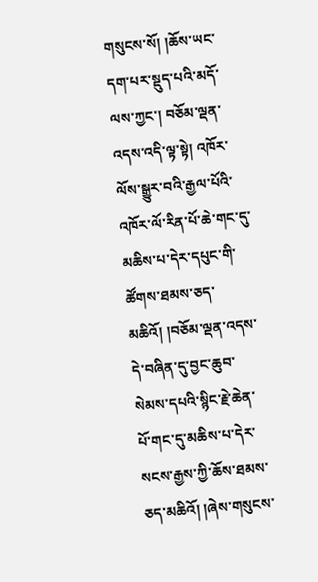གསུངས་སོ། །ཆོས་ཡང་དག་པར་སྡུད་པའི་མདོ་ལས་ཀྱང་། བཅོམ་ལྡན་འདས་འདི་ལྟ་སྟེ། འཁོར་ལོས་སྒྱུར་བའི་རྒྱལ་པོའི་འཁོར་ལོ་རིན་པོ་ཆེ་གང་དུ་མཆིས་པ་དེར་དཔུང་གི་ཚོགས་ཐམས་ཅད་མཆིའོ། །བཅོམ་ལྡན་འདས་དེ་བཞིན་དུ་བྱང་ཆུབ་སེམས་དཔའི་སྙིང་རྗེ་ཆེན་པོ་གང་དུ་མཆིས་པ་དེར་སངས་རྒྱས་ཀྱི་ཆོས་ཐམས་ཅད་མཆིའོ། །ཞེས་གསུངས་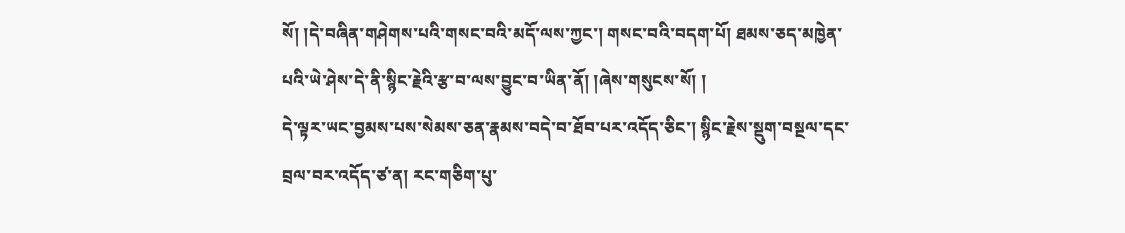སོ། །དེ་བཞིན་གཤེགས་པའི་གསང་བའི་མདོ་ལས་ཀྱང་། གསང་བའི་བདག་པོ། ཐམས་ཅད་མཁྱེན་པའི་ཡེ་ཤེས་དེ་ནི་སྙིང་རྗེའི་རྩ་བ་ལས་བྱུང་བ་ཡིན་ནོ། །ཞེས་གསུངས་སོ། །
དེ་ལྟར་ཡང་བྱམས་པས་སེམས་ཅན་རྣམས་བདེ་བ་ཐོབ་པར་འདོད་ཅིང་། སྙིང་རྗེས་སྡུག་བསྔལ་དང་བྲལ་བར་འདོད་ཙ་ན། རང་གཅིག་པུ་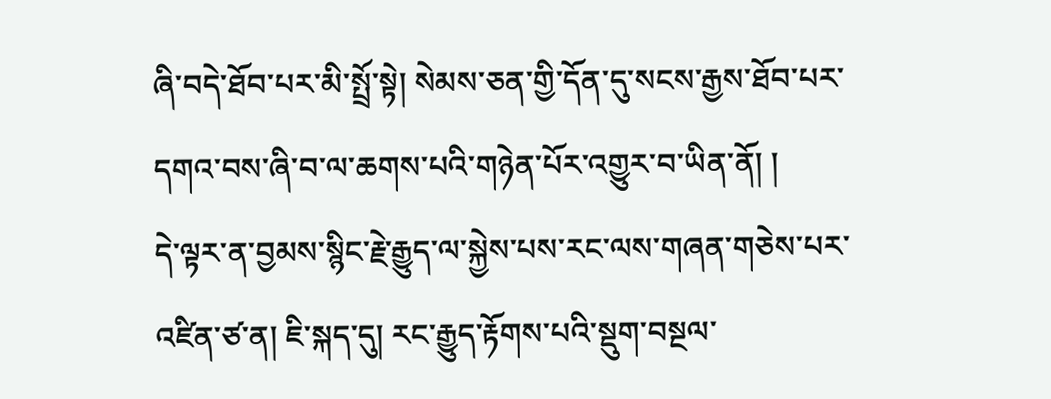ཞི་བདེ་ཐོབ་པར་མི་སྤྲོ་སྟེ། སེམས་ཅན་གྱི་དོན་དུ་སངས་རྒྱས་ཐོབ་པར་དགའ་བས་ཞི་བ་ལ་ཆགས་པའི་གཉེན་པོར་འགྱུར་བ་ཡིན་ནོ། །
དེ་ལྟར་ན་བྱམས་སྙིང་རྗེ་རྒྱུད་ལ་སྐྱེས་པས་རང་ལས་གཞན་གཅེས་པར་འཛིན་ཙ་ན། ཇི་སྐད་དུ། རང་རྒྱུད་རྟོགས་པའི་སྡུག་བསྔལ་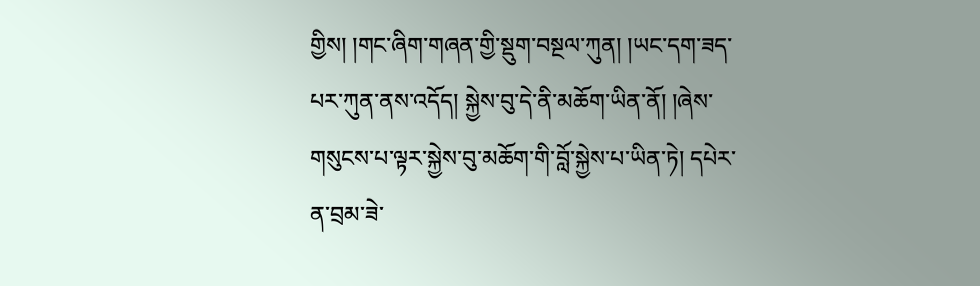གྱིས། །གང་ཞིག་གཞན་གྱི་སྡུག་བསྔལ་ཀུན། །ཡང་དག་ཟད་པར་ཀུན་ནས་འདོད། སྐྱེས་བུ་དེ་ནི་མཆོག་ཡིན་ནོ། །ཞེས་གསུངས་པ་ལྟར་སྐྱེས་བུ་མཆོག་གི་བློ་སྐྱེས་པ་ཡིན་ཏེ། དཔེར་ན་བྲམ་ཟེ་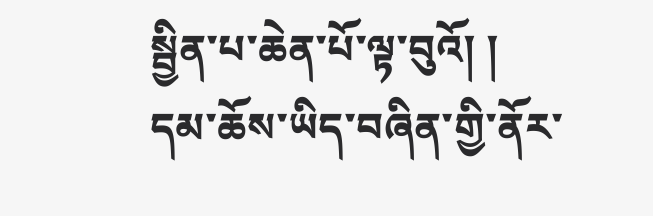སྦྱིན་པ་ཆེན་པོ་ལྟ་བུའོ། །
དམ་ཆོས་ཡིད་བཞིན་གྱི་ནོར་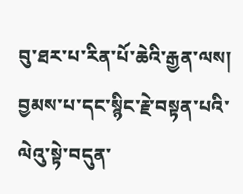བུ་ཐར་པ་རིན་པོ་ཆེའི་རྒྱན་ལས། བྱམས་པ་དང་སྙིང་རྗེ་བསྟན་པའི་ལེའུ་སྟེ་བདུན་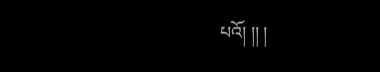པའོ། །། །